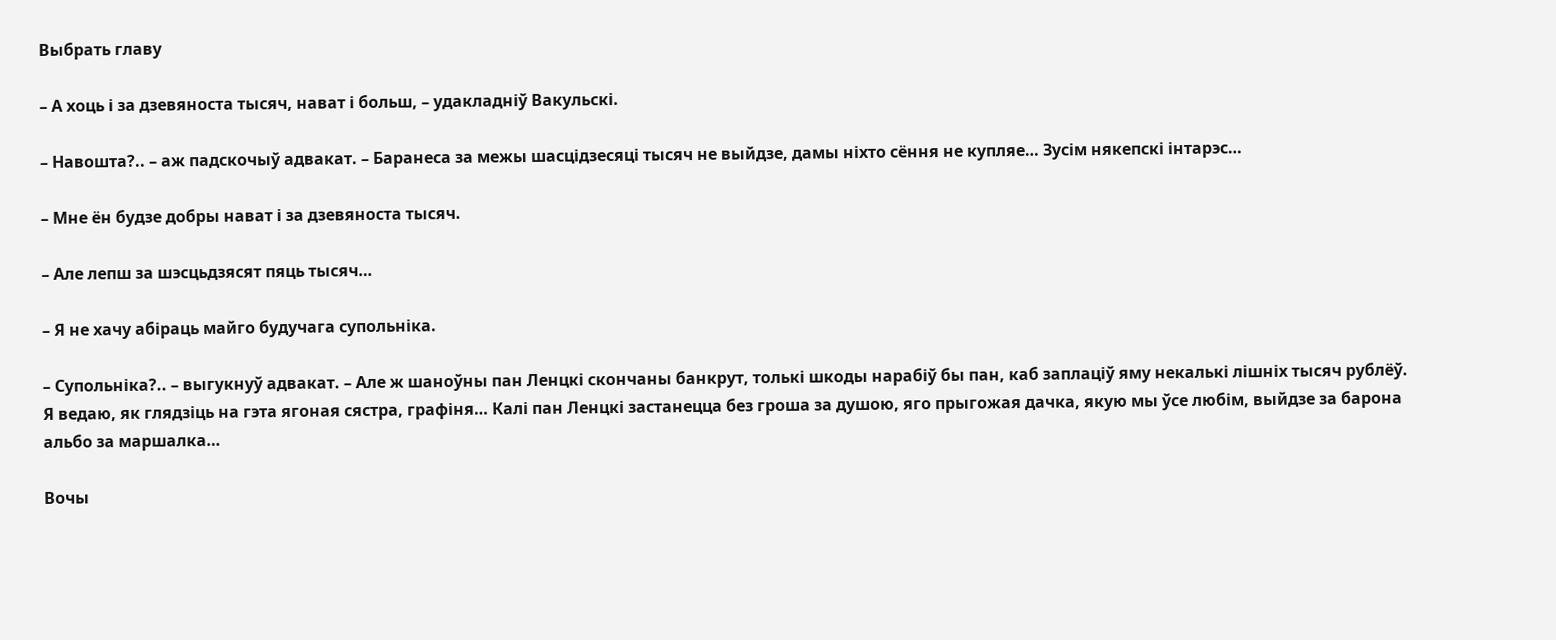Выбрать главу

– А хоць і за дзевяноста тысяч, нават і больш, – удакладніў Вакульскі.

– Навошта?.. – аж падскочыў адвакат. – Баранеса за межы шасцідзесяці тысяч не выйдзе, дамы ніхто сёння не купляе… Зусім някепскі інтарэс…

– Мне ён будзе добры нават і за дзевяноста тысяч.

– Але лепш за шэсцьдзясят пяць тысяч…

– Я не хачу абіраць майго будучага супольніка.

– Супольніка?.. – выгукнуў адвакат. – Але ж шаноўны пан Ленцкі скончаны банкрут, толькі шкоды нарабіў бы пан, каб заплаціў яму некалькі лішніх тысяч рублёў. Я ведаю, як глядзіць на гэта ягоная сястра, графіня… Калі пан Ленцкі застанецца без гроша за душою, яго прыгожая дачка, якую мы ўсе любім, выйдзе за барона альбо за маршалка…

Вочы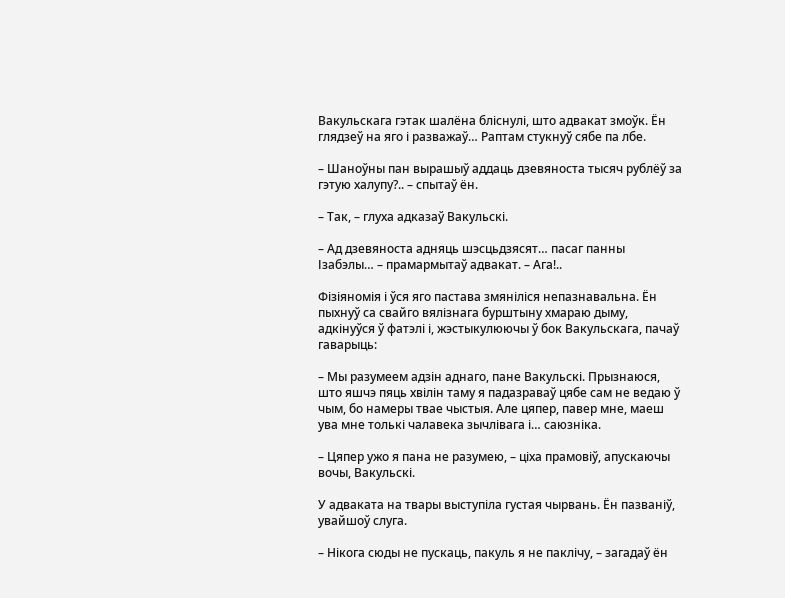Вакульскага гэтак шалёна бліснулі, што адвакат змоўк. Ён глядзеў на яго і разважаў… Раптам стукнуў сябе па лбе.

– Шаноўны пан вырашыў аддаць дзевяноста тысяч рублёў за гэтую халупу?.. – спытаў ён.

– Так, – глуха адказаў Вакульскі.

– Ад дзевяноста адняць шэсцьдзясят… пасаг панны Ізабэлы… – прамармытаў адвакат. – Ага!..

Фізіяномія і ўся яго пастава змяніліся непазнавальна. Ён пыхнуў са свайго вялізнага бурштыну хмараю дыму, адкінуўся ў фатэлі і, жэстыкулюючы ў бок Вакульскага, пачаў гаварыць:

– Мы разумеем адзін аднаго, пане Вакульскі. Прызнаюся, што яшчэ пяць хвілін таму я падазраваў цябе сам не ведаю ў чым, бо намеры твае чыстыя. Але цяпер, павер мне, маеш ува мне толькі чалавека зычлівага і… саюзніка.

– Цяпер ужо я пана не разумею, – ціха прамовіў, апускаючы вочы, Вакульскі.

У адваката на твары выступіла густая чырвань. Ён пазваніў, увайшоў слуга.

– Нікога сюды не пускаць, пакуль я не паклічу, – загадаў ён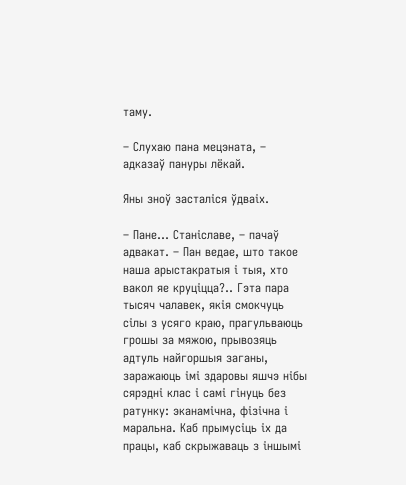таму.

– Слухаю пана мецэната, – адказаў пануры лёкай.

Яны зноў засталіся ўдваіх.

– Пане… Станіславе, – пачаў адвакат. – Пан ведае, што такое наша арыстакратыя і тыя, хто вакол яе круціцца?.. Гэта пара тысяч чалавек, якія смокчуць сілы з усяго краю, прагульваюць грошы за мяжою, прывозяць адтуль найгоршыя заганы, заражаюць імі здаровы яшчэ нібы сярэдні клас і самі гінуць без ратунку: эканамічна, фізічна і маральна. Каб прымусіць іх да працы, каб скрыжаваць з іншымі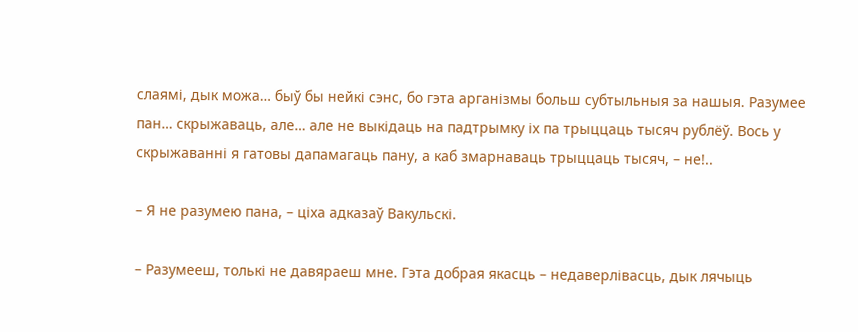слаямі, дык можа… быў бы нейкі сэнс, бо гэта арганізмы больш субтыльныя за нашыя. Разумее пан… скрыжаваць, але… але не выкідаць на падтрымку іх па трыццаць тысяч рублёў. Вось у скрыжаванні я гатовы дапамагаць пану, а каб змарнаваць трыццаць тысяч, – не!..

– Я не разумею пана, – ціха адказаў Вакульскі.

– Разумееш, толькі не давяраеш мне. Гэта добрая якасць – недаверлівасць, дык лячыць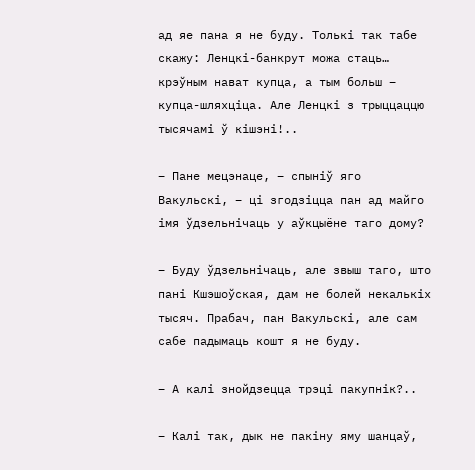ад яе пана я не буду. Толькі так табе скажу: Ленцкі-банкрут можа стаць… крэўным нават купца, а тым больш – купца-шляхціца. Але Ленцкі з трыццаццю тысячамі ў кішэні!..

– Пане мецэнаце, – спыніў яго Вакульскі, – ці згодзіцца пан ад майго імя ўдзельнічаць у аўкцыёне таго дому?

– Буду ўдзельнічаць, але звыш таго, што пані Кшэшоўская, дам не болей некалькіх тысяч. Прабач, пан Вакульскі, але сам сабе падымаць кошт я не буду.

– А калі знойдзецца трэці пакупнік?..

– Калі так, дык не пакіну яму шанцаў,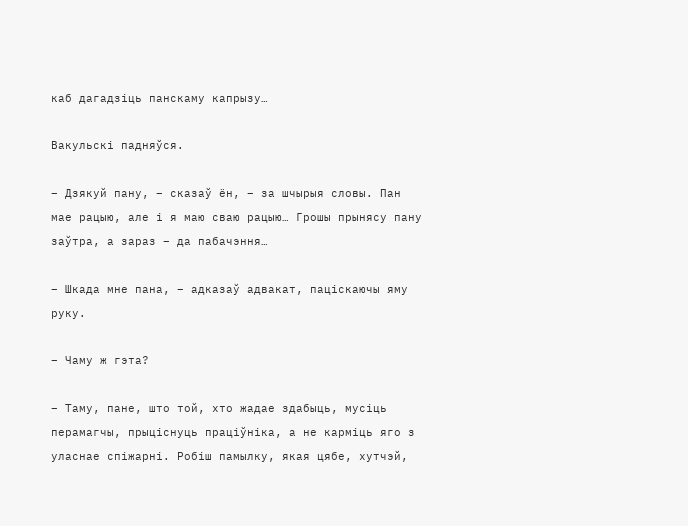каб дагадзіць панскаму капрызу…

Вакульскі падняўся.

– Дзякуй пану, – сказаў ён, – за шчырыя словы. Пан мае рацыю, але і я маю сваю рацыю… Грошы прынясу пану заўтра, а зараз – да пабачэння…

– Шкада мне пана, – адказаў адвакат, паціскаючы яму руку.

– Чаму ж гэта?

– Таму, пане, што той, хто жадае здабыць, мусіць перамагчы, прыціснуць праціўніка, а не карміць яго з уласнае спіжарні. Робіш памылку, якая цябе, хутчэй,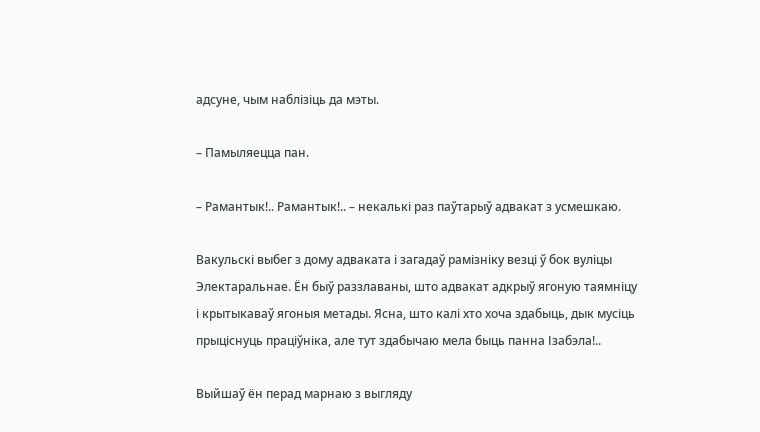адсуне, чым наблізіць да мэты.

– Памыляецца пан.

– Рамантык!.. Рамантык!.. – некалькі раз паўтарыў адвакат з усмешкаю.

Вакульскі выбег з дому адваката і загадаў рамізніку везці ў бок вуліцы Электаральнае. Ён быў раззлаваны, што адвакат адкрыў ягоную таямніцу і крытыкаваў ягоныя метады. Ясна, што калі хто хоча здабыць, дык мусіць прыціснуць праціўніка, але тут здабычаю мела быць панна Ізабэла!..

Выйшаў ён перад марнаю з выгляду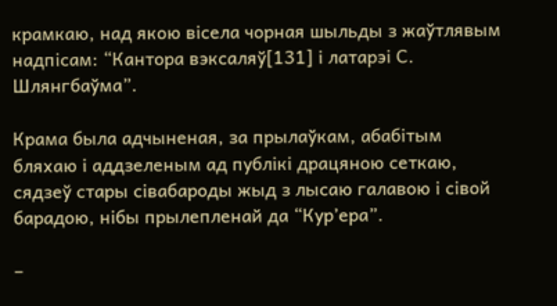крамкаю, над якою вісела чорная шыльды з жаўтлявым надпісам: “Кантора вэксаляў[131] і латарэі С. Шлянгбаўма”.

Крама была адчыненая, за прылаўкам, абабітым бляхаю і аддзеленым ад публікі драцяною сеткаю, сядзеў стары сівабароды жыд з лысаю галавою і сівой барадою, нібы прылепленай да “Кур’ера”.

–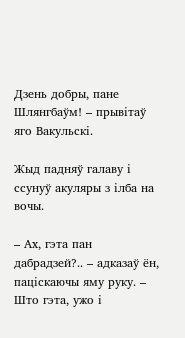Дзень добры, пане Шлянгбаўм! – прывітаў яго Вакульскі.

Жыд падняў галаву і ссунуў акуляры з ілба на вочы.

– Ах, гэта пан дабрадзей?.. – адказаў ён, паціскаючы яму руку. – Што гэта, ужо і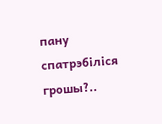пану спатрэбіліся грошы?..